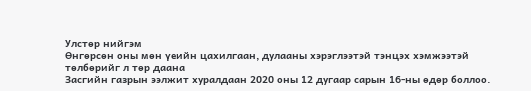Улстөр нийгэм
Өнгөрсөн оны мөн үеийн цахилгаан, дулааны хэрэглээтэй тэнцэх хэмжээтэй төлбөрийг л төр даана
Засгийн газрын ээлжит хуралдаан 2020 оны 12 дугаар сарын 16-ны өдөр боллоо.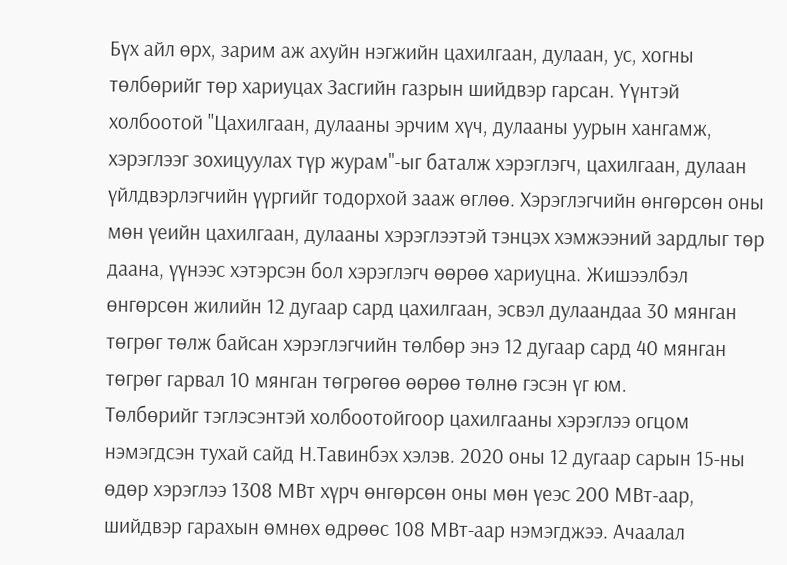Бүх айл өрх, зарим аж ахуйн нэгжийн цахилгаан, дулаан, ус, хогны төлбөрийг төр хариуцах Засгийн газрын шийдвэр гарсан. Үүнтэй холбоотой "Цахилгаан, дулааны эрчим хүч, дулааны уурын хангамж, хэрэглээг зохицуулах түр журам"-ыг баталж хэрэглэгч, цахилгаан, дулаан үйлдвэрлэгчийн үүргийг тодорхой зааж өглөө. Хэрэглэгчийн өнгөрсөн оны мөн үеийн цахилгаан, дулааны хэрэглээтэй тэнцэх хэмжээний зардлыг төр даана, үүнээс хэтэрсэн бол хэрэглэгч өөрөө хариуцна. Жишээлбэл өнгөрсөн жилийн 12 дугаар сард цахилгаан, эсвэл дулаандаа 30 мянган төгрөг төлж байсан хэрэглэгчийн төлбөр энэ 12 дугаар сард 40 мянган төгрөг гарвал 10 мянган төгрөгөө өөрөө төлнө гэсэн үг юм.
Төлбөрийг тэглэсэнтэй холбоотойгоор цахилгааны хэрэглээ огцом нэмэгдсэн тухай сайд Н.Тавинбэх хэлэв. 2020 оны 12 дугаар сарын 15-ны өдөр хэрэглээ 1308 МВт хүрч өнгөрсөн оны мөн үеэс 200 МВт-аар, шийдвэр гарахын өмнөх өдрөөс 108 МВт-аар нэмэгджээ. Ачаалал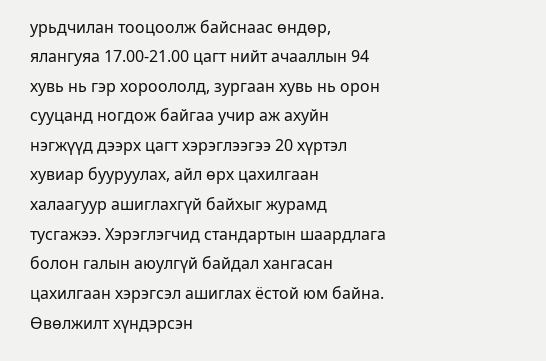урьдчилан тооцоолж байснаас өндөр, ялангуяа 17.00-21.00 цагт нийт ачааллын 94 хувь нь гэр хороололд, зургаан хувь нь орон сууцанд ногдож байгаа учир аж ахуйн нэгжүүд дээрх цагт хэрэглээгээ 20 хүртэл хувиар бууруулах, айл өрх цахилгаан халаагуур ашиглахгүй байхыг журамд тусгажээ. Хэрэглэгчид стандартын шаардлага болон галын аюулгүй байдал хангасан цахилгаан хэрэгсэл ашиглах ёстой юм байна.
Өвөлжилт хүндэрсэн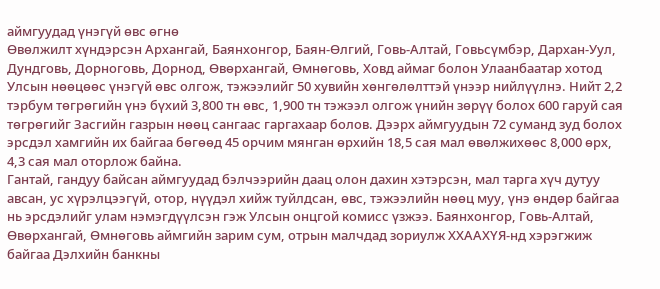аймгуудад үнэгүй өвс өгнө
Өвөлжилт хүндэрсэн Архангай, Баянхонгор, Баян-Өлгий, Говь-Алтай, Говьсүмбэр, Дархан-Уул, Дундговь, Дорноговь, Дорнод, Өвөрхангай, Өмнөговь, Ховд аймаг болон Улаанбаатар хотод Улсын нөөцөөс үнэгүй өвс олгож, тэжээлийг 50 хувийн хөнгөлөлттэй үнээр нийлүүлнэ. Нийт 2,2 тэрбум төгрөгийн үнэ бүхий 3,800 тн өвс, 1,900 тн тэжээл олгож үнийн зөрүү болох 600 гаруй сая төгрөгийг Засгийн газрын нөөц сангаас гаргахаар болов. Дээрх аймгуудын 72 суманд зуд болох эрсдэл хамгийн их байгаа бөгөөд 45 орчим мянган өрхийн 18,5 сая мал өвөлжихөөс 8,000 өрх, 4,3 сая мал оторлож байна.
Гантай, гандуу байсан аймгуудад бэлчээрийн даац олон дахин хэтэрсэн, мал тарга хүч дутуу авсан, ус хүрэлцээгүй, отор, нүүдэл хийж туйлдсан, өвс, тэжээлийн нөөц муу, үнэ өндөр байгаа нь эрсдэлийг улам нэмэгдүүлсэн гэж Улсын онцгой комисс үзжээ. Баянхонгор, Говь-Алтай, Өвөрхангай, Өмнөговь аймгийн зарим сум, отрын малчдад зориулж ХХААХҮЯ-нд хэрэгжиж байгаа Дэлхийн банкны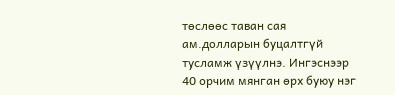төслөөс таван сая ам.долларын буцалтгүй тусламж үзүүлнэ. Ингэснээр 40 орчим мянган өрх буюу нэг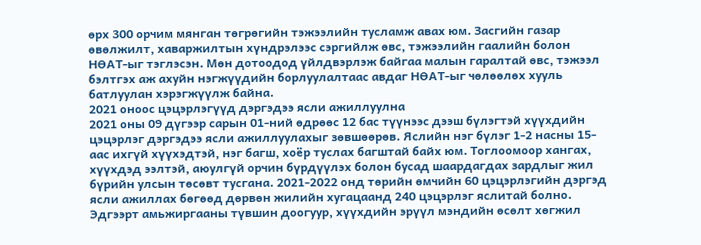өрх 300 орчим мянган төгрөгийн тэжээлийн тусламж авах юм. Засгийн газар өвөлжилт, хаваржилтын хүндрэлээс сэргийлж өвс, тэжээлийн гаалийн болон НӨАТ-ыг тэглэсэн. Мөн дотоодод үйлдвэрлэж байгаа малын гаралтай өвс, тэжээл бэлтгэх аж ахуйн нэгжүүдийн борлуулалтаас авдаг НӨАТ-ыг чөлөөлөх хууль батлуулан хэрэгжүүлж байна.
2021 оноос цэцэрлэгүүд дэргэдээ ясли ажиллуулна
2021 оны 09 дүгээр сарын 01-ний өдрөөс 12 бас түүнээс дээш бүлэгтэй хүүхдийн цэцэрлэг дэргэдээ ясли ажиллуулахыг зөвшөөрөв. Яслийн нэг бүлэг 1-2 насны 15-аас ихгүй хүүхэдтэй, нэг багш, хоёр туслах багштай байх юм. Тоглоомоор хангах, хүүхдэд ээлтэй, аюулгүй орчин бүрдүүлэх болон бусад шаардагдах зардлыг жил бүрийн улсын төсөвт тусгана. 2021-2022 онд төрийн өмчийн 60 цэцэрлэгийн дэргэд ясли ажиллах бөгөөд дөрвөн жилийн хугацаанд 240 цэцэрлэг яслитай болно.
Эдгээрт амьжиргааны түвшин доогуур, хүүхдийн эрүүл мэндийн өсөлт хөгжил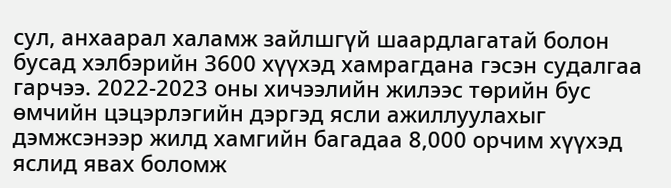сул, анхаарал халамж зайлшгүй шаардлагатай болон бусад хэлбэрийн 3600 хүүхэд хамрагдана гэсэн судалгаа гарчээ. 2022-2023 оны хичээлийн жилээс төрийн бус өмчийн цэцэрлэгийн дэргэд ясли ажиллуулахыг дэмжсэнээр жилд хамгийн багадаа 8,000 орчим хүүхэд яслид явах боломж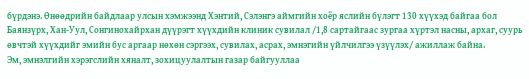бүрдэнэ. Өнөөдрийн байдлаар улсын хэмжээнд Хэнтий, Сэлэнгэ аймгийн хоёр яслийн бүлэгт 130 хүүхэд байгаа бол Баянзүрх, Хан-Уул, Сонгинохайрхан дүүрэгт хүүхдийн клиник сувилал /1,8 сартайгаас зургаа хүртэл насны, архаг, суурь өвчтэй хүүхдийг эмийн бус аргаар нөхөн сэргээх, сувилах, асрах, эмнэгийн үйлчилгээ үзүүлэх/ ажиллаж байна.
Эм, эмнэлгийн хэрэгслийн хяналт, зохицуулалтын газар байгууллаа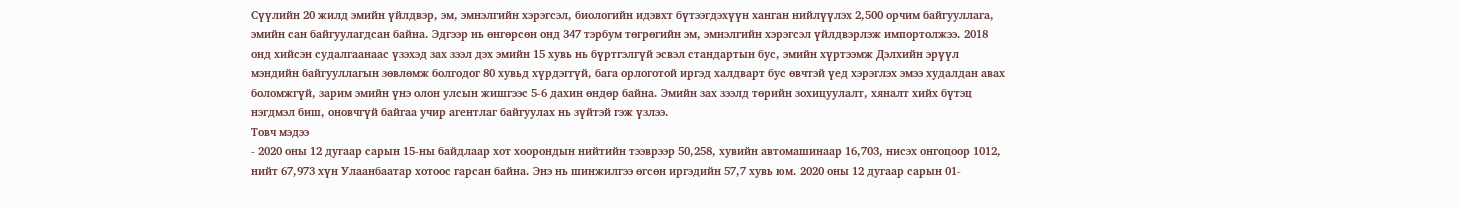Сүүлийн 20 жилд эмийн үйлдвэр, эм, эмнэлгийн хэрэгсэл, биологийн идэвхт бүтээгдэхүүн ханган нийлүүлэх 2,500 орчим байгууллага, эмийн сан байгуулагдсан байна. Эдгээр нь өнгөрсөн онд 347 тэрбум төгрөгийн эм, эмнэлгийн хэрэгсэл үйлдвэрлэж импортолжээ. 2018 онд хийсэн судалгаанаас үзэхэд зах зээл дэх эмийн 15 хувь нь бүртгэлгүй эсвэл стандартын бус, эмийн хүртээмж Дэлхийн эрүүл мэндийн байгууллагын зөвлөмж болгодог 80 хувьд хүрдэггүй, бага орлоготой иргэд халдварт бус өвчтэй үед хэрэглэх эмээ худалдан авах боломжгүй, зарим эмийн үнэ олон улсын жишгээс 5-6 дахин өндөр байна. Эмийн зах зээлд төрийн зохицуулалт, хяналт хийх бүтэц нэгдмэл биш, оновчгүй байгаа учир агентлаг байгуулах нь зүйтэй гэж үзлээ.
Товч мэдээ
- 2020 оны 12 дугаар сарын 15-ны байдлаар хот хоорондын нийтийн тээврээр 50,258, хувийн автомашинаар 16,703, нисэх онгоцоор 1012, нийт 67,973 хүн Улаанбаатар хотоос гарсан байна. Энэ нь шинжилгээ өгсөн иргэдийн 57,7 хувь юм. 2020 оны 12 дугаар сарын 01-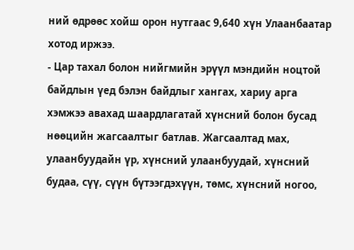ний өдрөөс хойш орон нутгаас 9,640 хүн Улаанбаатар хотод иржээ.
- Цар тахал болон нийгмийн эрүүл мэндийн ноцтой байдлын үед бэлэн байдлыг хангах, хариу арга хэмжээ авахад шаардлагатай хүнсний болон бусад нөөцийн жагсаалтыг батлав. Жагсаалтад мах, улаанбуудайн үр, хүнсний улаанбуудай, хүнсний будаа, сүү, сүүн бүтээгдэхүүн, төмс, хүнсний ногоо,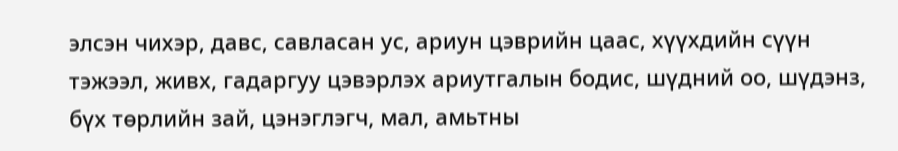элсэн чихэр, давс, савласан ус, ариун цэврийн цаас, хүүхдийн сүүн тэжээл, живх, гадаргуу цэвэрлэх ариутгалын бодис, шүдний оо, шүдэнз, бүх төрлийн зай, цэнэглэгч, мал, амьтны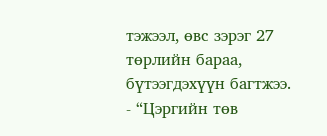тэжээл, өвс зэрэг 27 төрлийн бараа, бүтээгдэхүүн багтжээ.
- “Цэргийн төв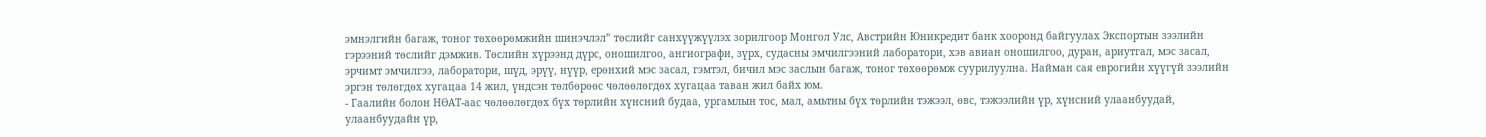эмнэлгийн багаж, тоног төхөөрөмжийн шинэчлэл” төслийг санхүүжүүлэх зорилгоор Монгол Улс, Австрийн Юникредит банк хооронд байгуулах Экспортын зээлийн гэрээний төслийг дэмжив. Төслийн хүрээнд дүрс, оношилгоо, ангиографи, зүрх, судасны эмчилгээний лаборатори, хэв авиан оношилгоо, дуран, ариутгал, мэс засал, эрчимт эмчилгээ, лаборатори, шүд, эрүү, нүүр, ерөнхий мэс засал, гэмтэл, бичил мэс заслын багаж, тоног төхөөрөмж суурилуулна. Найман сая еврогийн хүүгүй зээлийн эргэн төлөгдөх хугацаа 14 жил, үндсэн төлбөрөөс чөлөөлөгдөх хугацаа таван жил байх юм.
- Гаалийн болон НӨАТ-аас чөлөөлөгдөх бүх төрлийн хүнсний будаа, ургамлын тос, мал, амьтны бүх төрлийн тэжээл, өвс, тэжээлийн үр, хүнсний улаанбуудай, улаанбуудайн үр,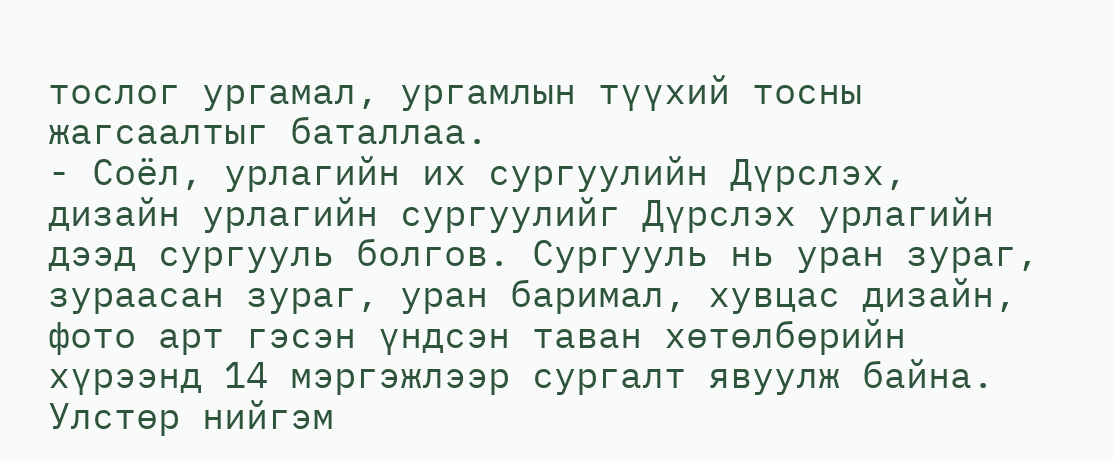тослог ургамал, ургамлын түүхий тосны жагсаалтыг баталлаа.
- Соёл, урлагийн их сургуулийн Дүрслэх, дизайн урлагийн сургуулийг Дүрслэх урлагийн дээд сургууль болгов. Сургууль нь уран зураг, зураасан зураг, уран баримал, хувцас дизайн, фото арт гэсэн үндсэн таван хөтөлбөрийн хүрээнд 14 мэргэжлээр сургалт явуулж байна.
Улстөр нийгэм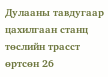Дулааны тавдугаар цахилгаан станц төслийн трасст өртсөн 26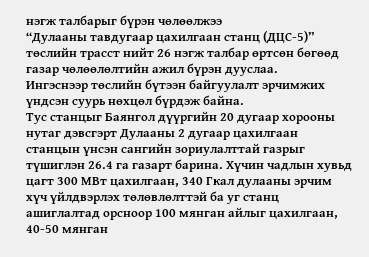нэгж талбарыг бүрэн чөлөөлжээ
“Дулааны тавдугаар цахилгаан станц (ДЦС-5)” төслийн трасст нийт 26 нэгж талбар өртсөн бөгөөд газар чөлөөлөлтийн ажил бүрэн дууслаа.
Ингэснээр төслийн бүтээн байгуулалт эрчимжих үндсэн суурь нөхцөл бүрдэж байна.
Тус станцыг Баянгол дүүргийн 20 дугаар хорооны нутаг дэвсгэрт Дулааны 2 дугаар цахилгаан станцын үнсэн сангийн зориулалттай газрыг түшиглэн 26.4 га газарт барина. Хүчин чадлын хувьд цагт 300 МВт цахилгаан, 340 Гкал дулааны эрчим хүч үйлдвэрлэх төлөвлөлттэй ба уг станц ашиглалтад орсноор 100 мянган айлыг цахилгаан, 40-50 мянган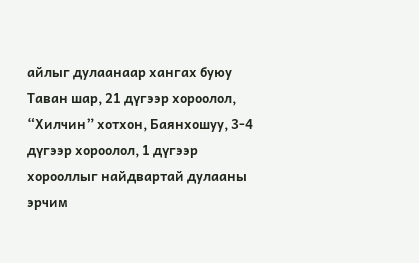айлыг дулаанаар хангах буюу Таван шар, 21 дүгээр хороолол, “Хилчин” хотхон, Баянхошуу, 3-4 дүгээр хороолол, 1 дүгээр хорооллыг найдвартай дулааны эрчим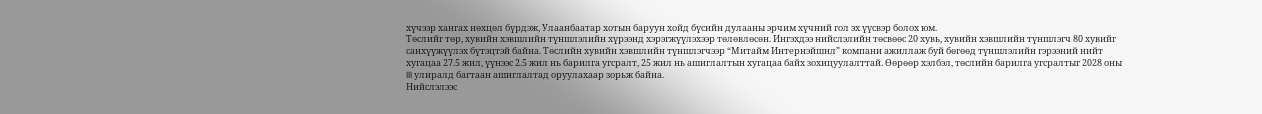хүчээр хангах нөхцөл бүрдэж, Улаанбаатар хотын баруун хойд бүсийн дулааны эрчим хүчний гол эх үүсвэр болох юм.
Төслийг төр, хувийн хэвшлийн түншлэлийн хүрээнд хэрэгжүүлэхээр төлөвлөсөн. Ингэхдээ нийслэлийн төсвөөс 20 хувь, хувийн хэвшлийн түншлэгч 80 хувийг санхүүжүүлэх бүтэцтэй байна. Төслийн хувийн хэвшлийн түншлэгчээр “Митайм Интернэйшнл” компани ажиллаж буй бөгөөд түншлэлийн гэрээний нийт хугацаа 27.5 жил, үүнээс 2.5 жил нь барилга угсралт, 25 жил нь ашиглалтын хугацаа байх зохицуулалттай. Өөрөөр хэлбэл, төслийн барилга угсралтыг 2028 оны III улиралд багтаан ашиглалтад оруулахаар зорьж байна.
Нийслэлээс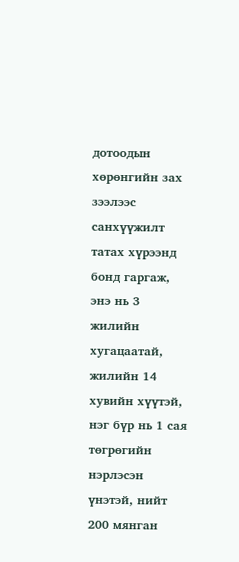дотоодын хөрөнгийн зах зээлээс санхүүжилт татах хүрээнд бонд гаргаж, энэ нь 3 жилийн хугацаатай, жилийн 14 хувийн хүүтэй, нэг бүр нь 1 сая төгрөгийн нэрлэсэн үнэтэй, нийт 200 мянган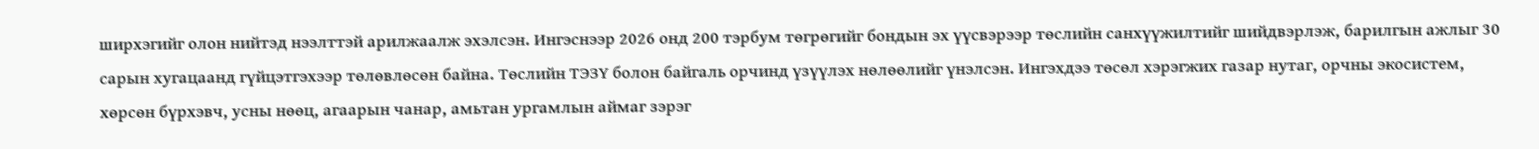ширхэгийг олон нийтэд нээлттэй арилжаалж эхэлсэн. Ингэснээр 2026 онд 200 тэрбум төгрөгийг бондын эх үүсвэрээр төслийн санхүүжилтийг шийдвэрлэж, барилгын ажлыг 30 сарын хугацаанд гүйцэтгэхээр төлөвлөсөн байна. Төслийн ТЭЗҮ болон байгаль орчинд үзүүлэх нөлөөлийг үнэлсэн. Ингэхдээ төсөл хэрэгжих газар нутаг, орчны экосистем, хөрсөн бүрхэвч, усны нөөц, агаарын чанар, амьтан ургамлын аймаг зэрэг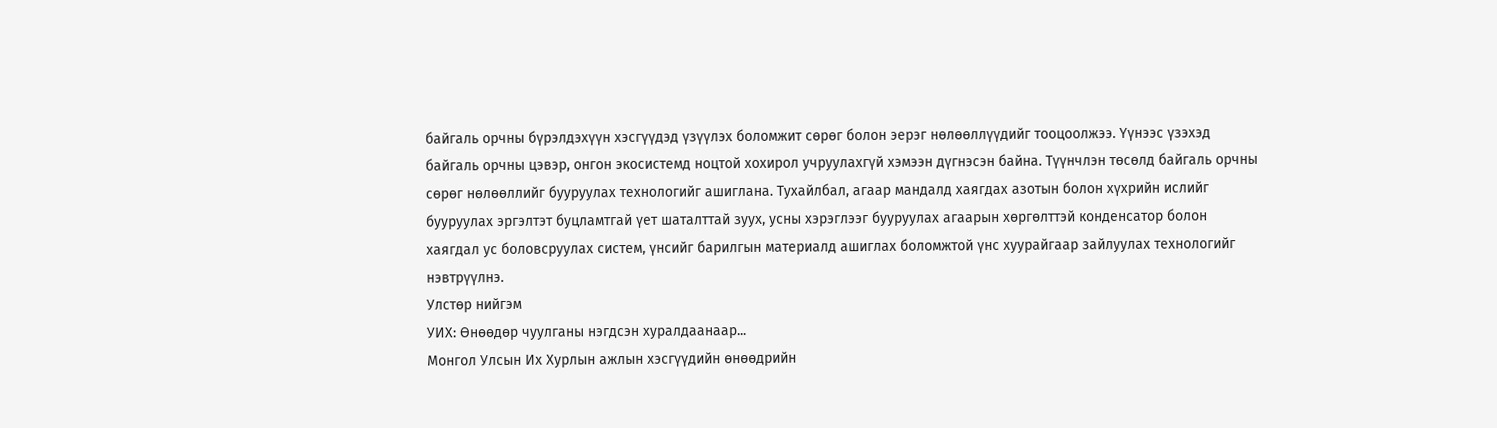байгаль орчны бүрэлдэхүүн хэсгүүдэд үзүүлэх боломжит сөрөг болон эерэг нөлөөллүүдийг тооцоолжээ. Үүнээс үзэхэд байгаль орчны цэвэр, онгон экосистемд ноцтой хохирол учруулахгүй хэмээн дүгнэсэн байна. Түүнчлэн төсөлд байгаль орчны сөрөг нөлөөллийг бууруулах технологийг ашиглана. Тухайлбал, агаар мандалд хаягдах азотын болон хүхрийн ислийг бууруулах эргэлтэт буцламтгай үет шаталттай зуух, усны хэрэглээг бууруулах агаарын хөргөлттэй конденсатор болон хаягдал ус боловсруулах систем, үнсийг барилгын материалд ашиглах боломжтой үнс хуурайгаар зайлуулах технологийг нэвтрүүлнэ.
Улстөр нийгэм
УИХ: Өнөөдөр чуулганы нэгдсэн хуралдаанаар...
Монгол Улсын Их Хурлын ажлын хэсгүүдийн өнөөдрийн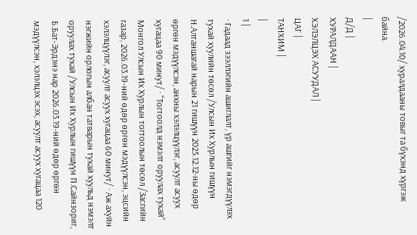/2026.04.10/ хуралдааны товыг та бүхэнд хүргэж байна.
|
Д/Д |
ХУРАЛДААН |
ХЭЛЭЛЦЭХ АСУУДАЛ |
ЦАГ |
ТАНХИМ |
|
1 |
· Гадаад зээллэгийн ашиглалт, үр ашгийг нэмэгдүүлэх тухай хуулийн төсөл /Улсын Их Хурлын гишүүн Н.Алтаншагай нарын 21 гишүүн 2025.12.12-ны өдөр өргөн мэдүүлсэн, анхны хэлэлцүүлэг, асуулт асуух хугацаа 90 минут/ · “Тогтоолд нэмэлт оруулах тухай” Монгол Улсын Их Хурлын тогтоолын төсөл /Засгийн газар, 2026.03.19-ний өдөр өргөн мэдүүлсэн, эцсийн хэлэлцүүлэг, асуулт асуух хугацаа 60 минут/ · Аж ахуйн нэгжийн орлогын албан татварын тухай хуульд нэмэлт оруулах тухай /Улсын Их Хурлын гишүүн П.Сайнзориг, Б.Бат-Эрдэнэ нар 2026.03.19-ний өдөр өргөн мэдүүлсэн, хэлэлцэх эсэх, асуулт асуух хугацаа 120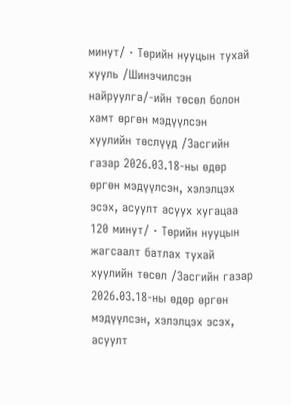минут/ · Төрийн нууцын тухай хууль /Шинэчилсэн найруулга/-ийн төсөл болон хамт өргөн мэдүүлсэн хуулийн төслүүд /Засгийн газар 2026.03.18-ны өдөр өргөн мэдүүлсэн, хэлэлцэх эсэх, асуулт асуух хугацаа 120 минут/ · Төрийн нууцын жагсаалт батлах тухай хуулийн төсөл /Засгийн газар 2026.03.18-ны өдөр өргөн мэдүүлсэн, хэлэлцэх эсэх, асуулт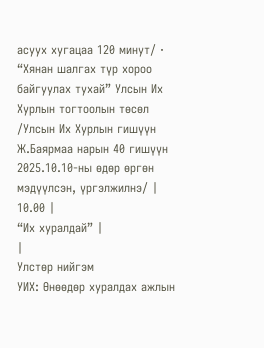асуух хугацаа 120 минут/ · “Хянан шалгах түр хороо байгуулах тухай” Улсын Их Хурлын тогтоолын төсөл /Улсын Их Хурлын гишүүн Ж.Баярмаа нарын 40 гишүүн 2025.10.10-ны өдөр өргөн мэдүүлсэн, үргэлжилнэ/ |
10.00 |
“Их хуралдай” |
|
Улстөр нийгэм
УИХ: Өнөөдөр хуралдах ажлын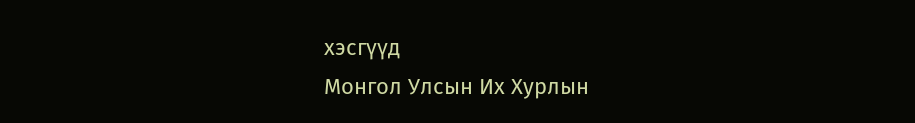хэсгүүд
Монгол Улсын Их Хурлын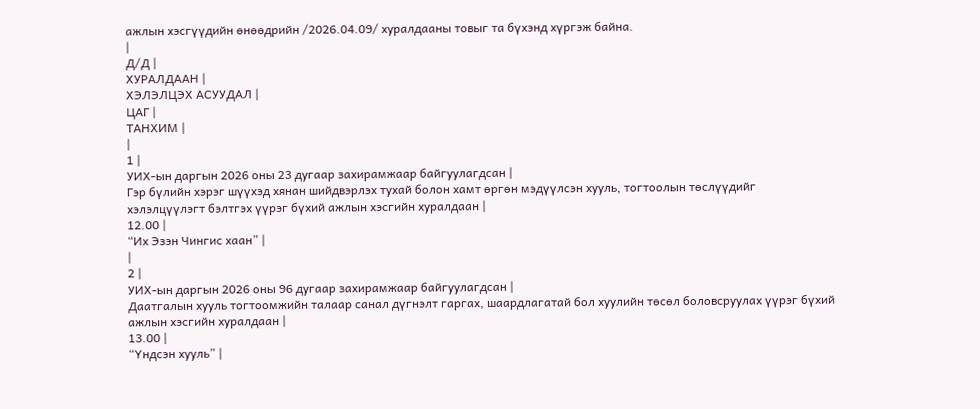ажлын хэсгүүдийн өнөөдрийн /2026.04.09/ хуралдааны товыг та бүхэнд хүргэж байна.
|
Д/Д |
ХУРАЛДААН |
ХЭЛЭЛЦЭХ АСУУДАЛ |
ЦАГ |
ТАНХИМ |
|
1 |
УИХ-ын даргын 2026 оны 23 дугаар захирамжаар байгуулагдсан |
Гэр бүлийн хэрэг шүүхэд хянан шийдвэрлэх тухай болон хамт өргөн мэдүүлсэн хууль, тогтоолын төслүүдийг хэлэлцүүлэгт бэлтгэх үүрэг бүхий ажлын хэсгийн хуралдаан |
12.00 |
“Их Эзэн Чингис хаан” |
|
2 |
УИХ-ын даргын 2026 оны 96 дугаар захирамжаар байгуулагдсан |
Даатгалын хууль тогтоомжийн талаар санал дүгнэлт гаргах, шаардлагатай бол хуулийн төсөл боловсруулах үүрэг бүхий ажлын хэсгийн хуралдаан |
13.00 |
“Үндсэн хууль” |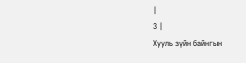|
3 |
Хууль зүйн байнгын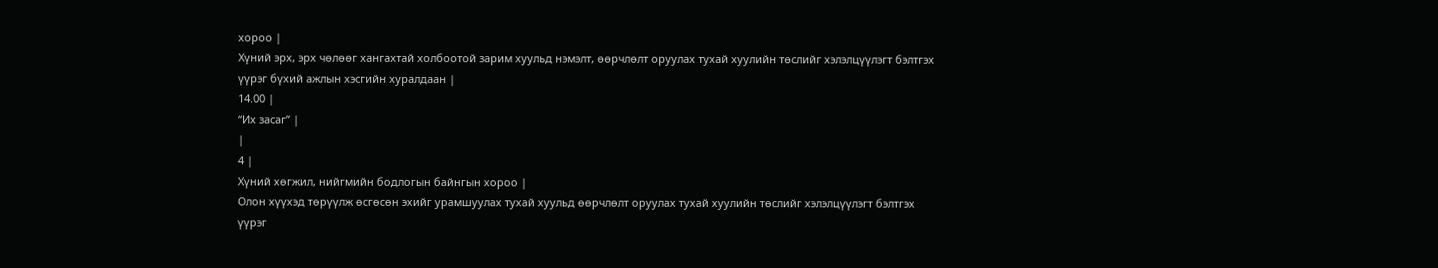хороо |
Хүний эрх, эрх чөлөөг хангахтай холбоотой зарим хуульд нэмэлт, өөрчлөлт оруулах тухай хуулийн төслийг хэлэлцүүлэгт бэлтгэх үүрэг бүхий ажлын хэсгийн хуралдаан |
14.00 |
“Их засаг” |
|
4 |
Хүний хөгжил, нийгмийн бодлогын байнгын хороо |
Олон хүүхэд төрүүлж өсгөсөн эхийг урамшуулах тухай хуульд өөрчлөлт оруулах тухай хуулийн төслийг хэлэлцүүлэгт бэлтгэх үүрэг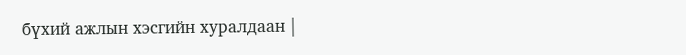бүхий ажлын хэсгийн хуралдаан |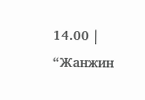14.00 |
“Жанжин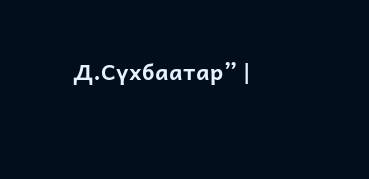Д.Сүхбаатар” |